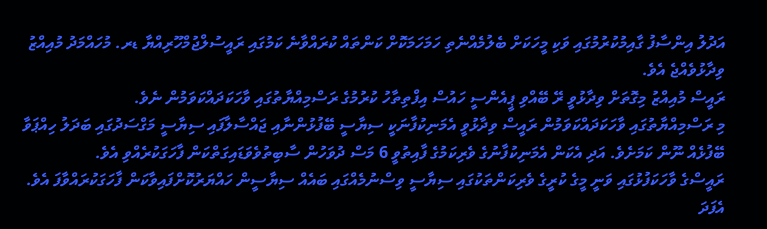އަދުލު އިންސާފު ގާއިމުކުރުމުގައި ވަކި މީހަކަށް ބެލުމެއްނެތި ހަމަހަމަކޮށް ކަންތައް ކުރައްވާނެ ކަމުގައި ރައީސުލްޖުމްހޫރިއްޔާ ޑރ. މުހައްމަދު މުއިއްޒު ވިދާޅުވެއްޖެ އެވެ.
ރައީސް މުއިއްޒު މިގޮތަށް ވިދާޅުވީ ރޭ ބޭއްވި ޕީއެންސީ ހައުސް އިފްތިތާހު ކުރުމުގެ ރަސްމިއްޔާތުގައި ވާހަކަދައްކަވަމުން ނެވެ.
މި ރަސްމިއްޔާތުގައި ވާހަކަދައްކަވަމުން ރައީސް ވިދާޅުވީ އެމަނިކުފާނަކީ ސިޔާސީ ބޭފުޅުންނާއި ޖައްސާލާފައި ސިޔާސީ މަގްސަދުގައި ބަދަލު ހިއްޕަވާ ބޭފުޅެއް ނޫން ކަމަށެވެ. އަދި އެކަން އެމަނިކުފާނުގެ ވެރިކަމުގެ ފާއިތުވީ 6 މަސް ދުވަހުން ސާބިތުވެވަޑައިގަތްކަން ފާހަގަކުރެއްވި އެވެ.
ރައީސްގެ ވާހަކަފުޅުގައި ވަނީ މީގެ ކުރީގެ ވެރިކަންތަކުގައި ސިޔާސީ ވިސްނުމެއްގައި ބައެއް ސިޔާސީން ހައްޔަރުކޮށްފައިވާކަން ފާހަގަކުރައްވާފަ އެވެ. އެފަދަ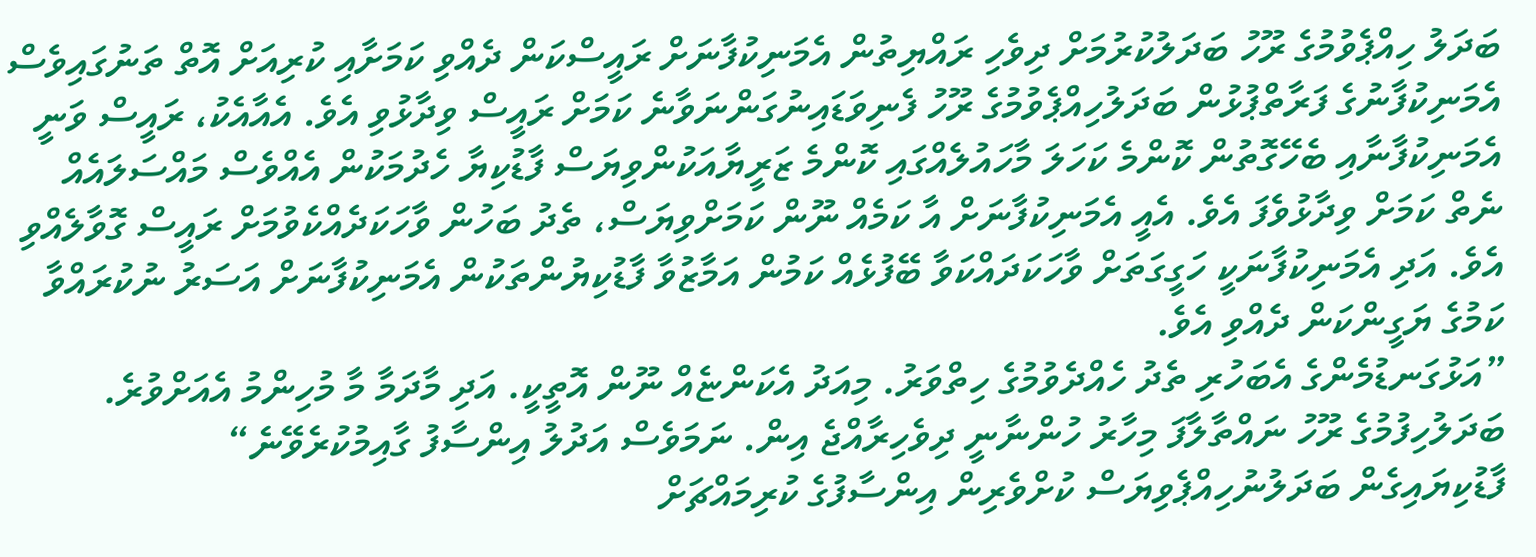ބަދަލު ހިއްޕެވުމުގެ ރޫހު ބަދަލުކުރުމަށް ދިވެހި ރައްޔިތުން އެމަނިކުފާނަށް ރައީސްކަން ދެއްވި ކަމަށާއި ކުރިއަށް އޮތް ތަނުގައިވެސް އެމަނިކުފާނުގެ ފަރާތްޕުޅުން ބަދަލުހިއްޕެވުމުގެ ރޫހު ފެނިވަޑައިނުގަންނަވާނެ ކަމަށް ރައީސް ވިދާޅުވި އެވެ. އެއާއެކު، ރައީސް ވަނީ އެމަނިކުފާނާއި ބެހޭގޮތުން ކޮންމެ ކަހަލަ މާހައުލެއްގައި ކޮންމެ ޒަރީޔާއަކުންވިޔަސް ފާޑުކިޔާ ހެދުމަކުން އެއްވެސް މައްސަލައެއް ނެތް ކަމަށް ވިދާޅުވެފަ އެވެ. އެއީ އެމަނިކުފާނަށް އާ ކަމެއް ނޫން ކަމަށްވިޔަސް، ތެދު ބަހުން ވާހަކަދެއްކެވުމަށް ރައީސް ގޮވާލެއްވި އެވެ. އަދި އެމަނިކުފާނަކީ ހަގީގަތަށް ވާހަކަދައްކަވާ ބޭފުޅެއް ކަމުން އަމާޒުވާ ފާޑުކިޔުންތަކުން އެމަނިކުފާނަށް އަސަރު ނުކުރައްވާ ކަމުގެ ޔަގީންކަން ދެއްވި އެވެ.
”އަޅުގަނޑުމެންގެ އެބަހުރި ތެދު ހެއްދެވުމުގެ ހިތްވަރު. މިއަދު އެކަންޏެއް ނޫން އޮތީކީ. އަދި މާދަމާ މާ މުހިންމު އެއަށްވުރެ. ބަދަލުހިފުމުގެ ރޫހު ނައްތާލާފަ މިހާރު ހުންނާނީ ދިވެހިރާއްޖެ އިން. ނަމަވެސް އަދުލު އިންސާފު ގާއިމުކުރެވޭނެ“
ފާޑުކިޔައިގެން ބަދަލުނުހިއްޕެވިޔަސް ކުށްވެރިން އިންސާފުގެ ކުރިމައްޗަށް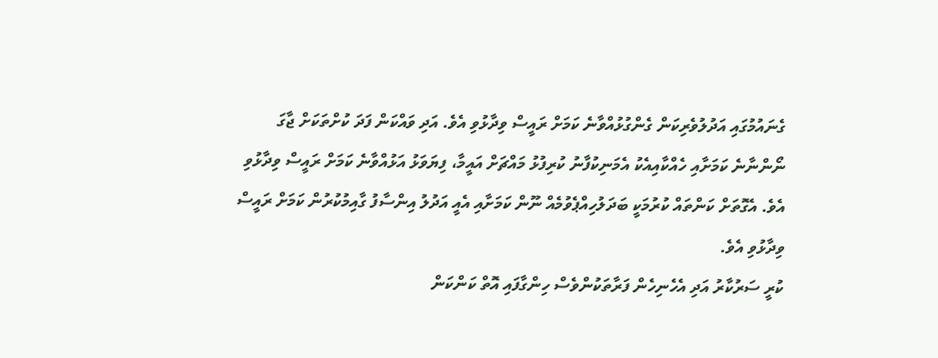ގެނައުމުގައި އަދުލުވެރިކަން ގެންގުޅުއްވާނެ ކަމަށް ރައީސް ވިދާޅުވި އެވެ. އަދި ވައްކަން ފަދަ ކުށްތަކަށް ޖާގަ ނޯންނާނެ ކަމަށާއި ހެއްކާއިއެކު އެމަނިކުފާނު ކުރިފުޅު މައްޗަށް އައީމާ، ފިޔަވަޅު އަޅުއްވާނެ ކަމަށް ރައީސް ވިދާޅުވި އެވެ. އެގޮތަށް ކަންތައް ކުރުމަކީ ބަދަލުހިއްޕެވުމެއް ނޫން ކަމަށާއި އެއީ އަދުލު އިންސާފު ގާއިމުކުރުން ކަމަށް ރައީސް ވިދާޅުވި އެވެ.
ކުރީ ސަރުކާރު އަދި އެހެނިހެން ފަރާތަކުންވެސް ހިންގާފައި އޮތް ކަންކަން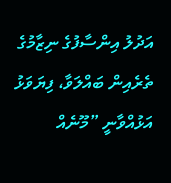އަދުލު އިންސާފުގެ ނިޒާމުގެ ތެރެއިން ބައްލަވާ، ފިޔަވަޅު އަޅުއްވާނީ ”މޫނެއް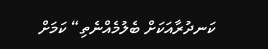ކަނދުރާއަކަށް ބެލުމެއްނެތި“ ކަމަށް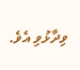ވިދާޅުވި އެވެ.